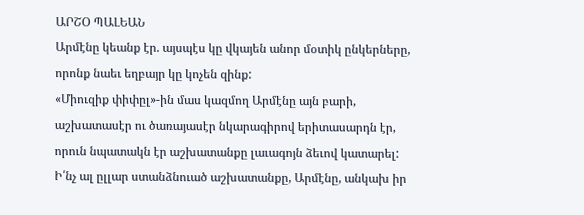ԱՐՇՕ ՊԱԼԵԱՆ
Արմէնը կեանք էր. այսպէս կը վկայեն անոր մօտիկ ընկերները, որոնք նաեւ եղբայր կը կոչեն զինք:
«Միուզիք փիփըլ»-ին մաս կազմող Արմէնը այն բարի, աշխատասէր ու ծառայասէր նկարագիրով երիտասարդն էր, որուն նպատակն էր աշխատանքը լաւագոյն ձեւով կատարել:
Ի՛նչ ալ ըլլար ստանձնուած աշխատանքը, Արմէնը, անկախ իր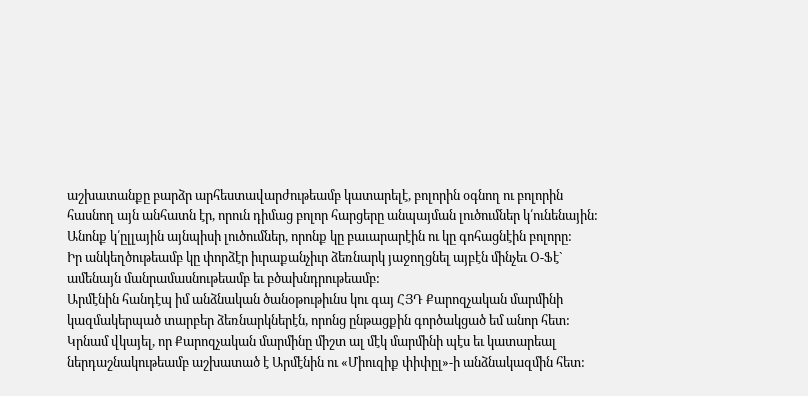աշխատանքը բարձր արհեստավարժութեամբ կատարելէ, բոլորին օգնող ու բոլորին հասնող այն անհատն էր, որուն դիմաց բոլոր հարցերը անպայման լուծումներ կ՛ունենային:
Անոնք կ՛ըլլային այնպիսի լուծումներ, որոնք կը բաւարարէին ու կը գոհացնէին բոլորը:
Իր անկեղծութեամբ կը փորձէր իւրաքանչիւր ձեռնարկ յաջողցնել այբէն մինչեւ Օ-Ֆէ` ամենայն մանրամասնութեամբ եւ բծախնդրութեամբ:
Արմէնին հանդէպ իմ անձնական ծանօթութիւնս կու գայ ՀՅԴ Քարոզչական մարմինի կազմակերպած տարբեր ձեռնարկներէն, որոնց ընթացքին գործակցած եմ անոր հետ:
Կրնամ վկայել, որ Քարոզչական մարմինը միշտ ալ մէկ մարմինի պէս եւ կատարեալ ներդաշնակութեամբ աշխատած է Արմէնին ու «Միուզիք փիփըլ»-ի անձնակազմին հետ: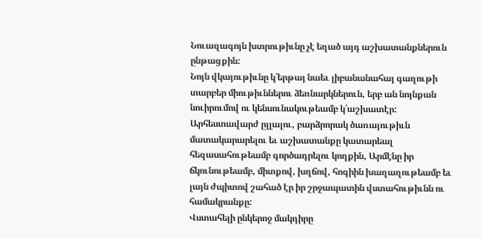Նուազագոյն խտրութիւնը չէ եղած այդ աշխատանքներուն ընթացքին:
Նոյն վկայութիւնը կ՛երթայ նաեւ լիբանանահայ գաղութի տարբեր միութիւններու ձեռնարկներուն, երբ ան նոյնքան նուիրումով ու կենսունակութեամբ կ՛աշխատէր:
Արհեստավարժ ըլլալու, բարձրորակ ծառայութիւն մատակարարելու եւ աշխատանքը կատարեալ հեզասահութեամբ գործադրելու կողքին, Արմէնը իր ճկունութեամբ, միտքով, խղճով, հոգիին խաղաղութեամբ եւ լայն ժպիտով շահած էր իր շրջապատին վստահութիւնն ու համակրանքը:
Վստահելի ընկերոջ մակդիրը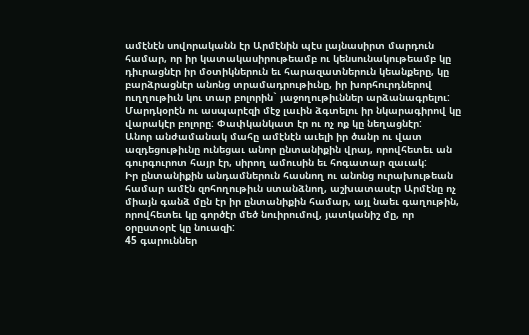ամէնէն սովորականն էր Արմէնին պէս լայնասիրտ մարդուն համար, որ իր կատակասիրութեամբ ու կենսունակութեամբ կը դիւրացնէր իր մօտիկներուն եւ հարազատներուն կեանքերը, կը բարձրացնէր անոնց տրամադրութիւնը, իր խորհուրդներով ուղղութիւն կու տար բոլորին` յաջողութիւններ արձանագրելու:
Մարդկօրէն ու ասպարէզի մէջ լաւին ձգտելու իր նկարագիրով կը վարակէր բոլորը: Փափկանկատ էր ու ոչ ոք կը նեղացնէր:
Անոր անժամանակ մահը ամէնէն աւելի իր ծանր ու վատ ազդեցութիւնը ունեցաւ անոր ընտանիքին վրայ, որովհետեւ ան գուրգուրոտ հայր էր, սիրող ամուսին եւ հոգատար զաւակ:
Իր ընտանիքին անդամներուն հասնող ու անոնց ուրախութեան համար ամէն զոհողութիւն ստանձնող, աշխատասէր Արմէնը ոչ միայն գանձ մըն էր իր ընտանիքին համար, այլ նաեւ գաղութին, որովհետեւ կը գործէր մեծ նուիրումով, յատկանիշ մը, որ օրըստօրէ կը նուազի:
45 գարուններ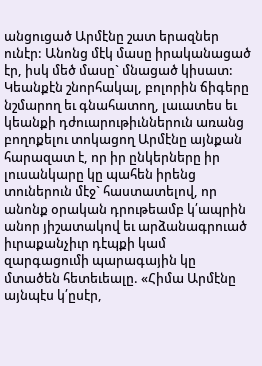անցուցած Արմէնը շատ երազներ ունէր: Անոնց մէկ մասը իրականացած էր, իսկ մեծ մասը` մնացած կիսատ:
Կեանքէն շնորհակալ, բոլորին ճիգերը նշմարող եւ գնահատող, լաւատես եւ կեանքի դժուարութիւններուն առանց բողոքելու տոկացող Արմէնը այնքան հարազատ է, որ իր ընկերները իր լուսանկարը կը պահեն իրենց տուներուն մէջ` հաստատելով, որ անոնք օրական դրութեամբ կ՛ապրին անոր յիշատակով եւ արձանագրուած իւրաքանչիւր դէպքի կամ զարգացումի պարագային կը մտածեն հետեւեալը. «Հիմա Արմէնը այնպէս կ՛ըսէր,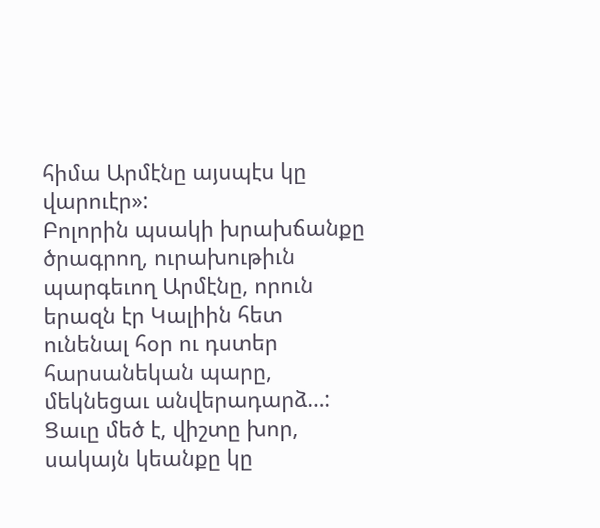հիմա Արմէնը այսպէս կը վարուէր»:
Բոլորին պսակի խրախճանքը ծրագրող, ուրախութիւն պարգեւող Արմէնը, որուն երազն էր Կալիին հետ ունենալ հօր ու դստեր հարսանեկան պարը, մեկնեցաւ անվերադարձ…:
Ցաւը մեծ է, վիշտը խոր, սակայն կեանքը կը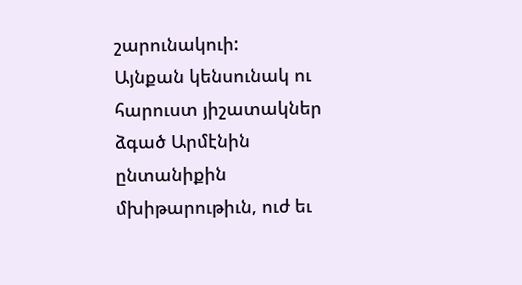շարունակուի:
Այնքան կենսունակ ու հարուստ յիշատակներ ձգած Արմէնին ընտանիքին մխիթարութիւն, ուժ եւ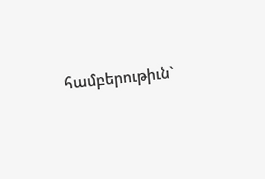համբերութիւն`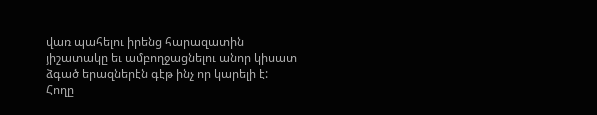վառ պահելու իրենց հարազատին յիշատակը եւ ամբողջացնելու անոր կիսատ ձգած երազներէն գէթ ինչ որ կարելի է:
Հողը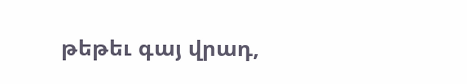թեթեւ գայ վրադ,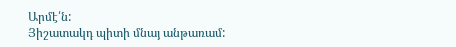Արմէ՛ն:
Յիշատակդ պիտի մնայ անթառամ: